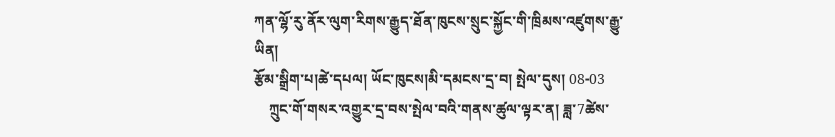ཀན་ལྷོ་རུ་ནོར་ལུག་རིགས་རྒྱུད་ཐོན་ཁུངས་སྲུང་སྐྱོང་གི་ཁྲིམས་འཛུགས་རྒྱུ་ཡིན།
རྩོམ་སྒྲིག་པ།ཚེ་དཔལ། ཡོང་ཁུངས།མི་དམངས་དྲ་བ། སྤེལ་དུས། 08-03
    ཀྲུང་གོ་གསར་འགྱུར་དྲ་བས་སྤེལ་བའི་གནས་ཚུལ་ལྟར་ན། ཟླ་7ཚེས་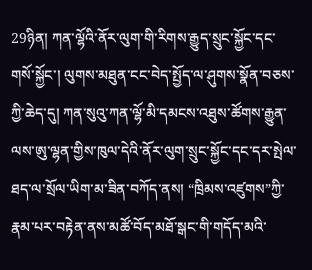29ཉིན། ཀན་ལྷོའི་ནོར་ལུག་གི་རིགས་རྒྱུད་སྲུང་སྐྱོང་དང་གསོ་སྐྱོང་། ལུགས་མཐུན་ངང་བེད་སྤྱོད་ལ་ཤུགས་སྣོན་བཅས་ཀྱི་ཆེད་དུ། ཀན་སུའུ་ཀན་ལྷོ་མི་དམངས་འཐུས་ཚོགས་རྒྱུན་ལས་ཨུ་ལྷན་གྱིས་ཁུལ་དེའི་ནོར་ལུག་སྲུང་སྐྱོང་དང་དར་སྤེལ་ཐད་ལ་སྲོལ་ཡིག་མ་ཟིན་བཀོད་ནས། “ཁྲིམས་འཛུགས”ཀྱི་རྣམ་པར་བརྟེན་ནས་མཚོ་བོད་མཐོ་སྒང་གི་གདོད་མའི་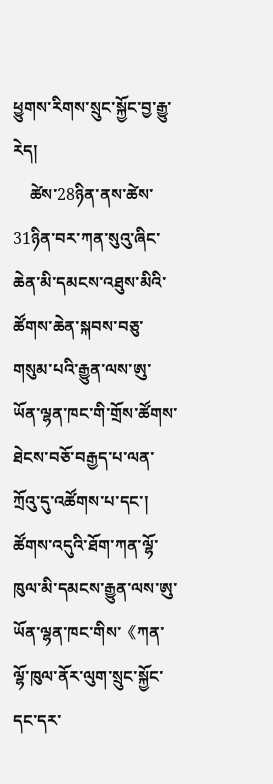ཕྱུགས་རིགས་སྲུང་སྐྱོང་བྱ་རྒྱུ་རེད།
    ཚེས་28ཉིན་ནས་ཚེས་31ཉིན་བར་ཀན་སུའུ་ཞིང་ཆེན་མི་དམངས་འཐུས་མིའི་ཚོགས་ཆེན་སྐབས་བཅུ་གསུམ་པའི་རྒྱུན་ལས་ཨུ་ཡོན་ལྷན་ཁང་གི་གྲོས་ཚོགས་ཐེངས་བཅོ་བརྒྱད་པ་ལན་ཀྲོའུ་དུ་འཚོགས་པ་དང་། ཚོགས་འདུའི་ཐོག་ཀན་ལྷོ་ཁུལ་མི་དམངས་རྒྱུན་ལས་ཨུ་ཡོན་ལྷན་ཁང་གིས་《ཀན་ལྷོ་ཁུལ་ནོར་ལུག་སྲུང་སྐྱོང་དང་དར་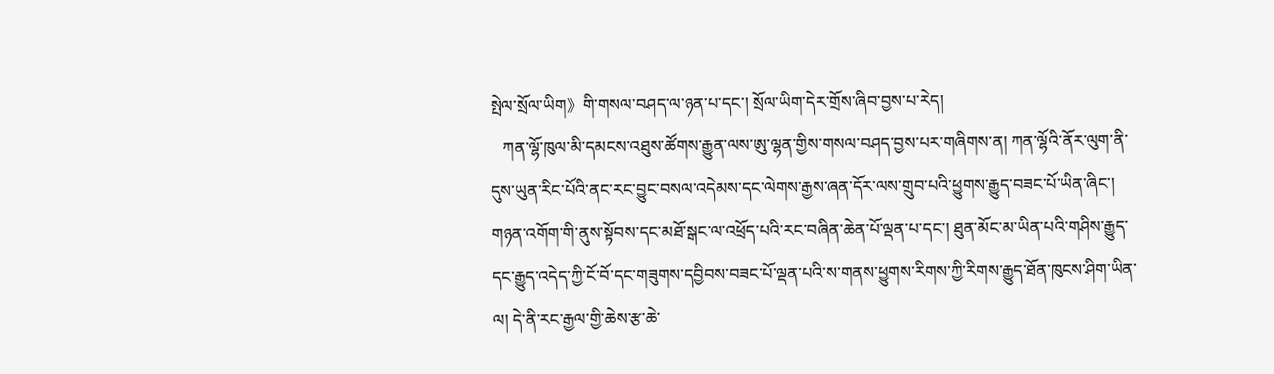སྤེལ་སྲོལ་ཡིག》གི་གསལ་བཤད་ལ་ཉན་པ་དང་། སྲོལ་ཡིག་དེར་གྲོས་ཞིབ་བྱས་པ་རེད།
   ཀན་ལྷོ་ཁུལ་མི་དམངས་འཐུས་ཚོགས་རྒྱུན་ལས་ཨུ་ལྷན་གྱིས་གསལ་བཤད་བྱས་པར་གཞིགས་ན། ཀན་ལྷོའི་ནོར་ལུག་ནི་དུས་ཡུན་རིང་པོའི་ནང་རང་བྱུང་བསལ་འདེམས་དང་ལེགས་རྒྱས་ཞན་དོར་ལས་གྲུབ་པའི་ཕྱུགས་རྒྱུད་བཟང་པོ་ཡིན་ཞིང་། གཉན་འགོག་གི་ནུས་སྟོབས་དང་མཐོ་སྒང་ལ་འཕྲོད་པའི་རང་བཞིན་ཆེན་པོ་ལྡན་པ་དང་། ཐུན་མོང་མ་ཡིན་པའི་གཤིས་རྒྱུད་དང་རྒྱུད་འདེད་ཀྱི་ངོ་བོ་དང་གཟུགས་དབྱིབས་བཟང་པོ་ལྡན་པའི་ས་གནས་ཕྱུགས་རིགས་ཀྱི་རིགས་རྒྱུད་ཐོན་ཁུངས་ཤིག་ཡིན་ལ། དེ་ནི་རང་རྒྱལ་གྱི་ཆེས་རྩ་ཆེ་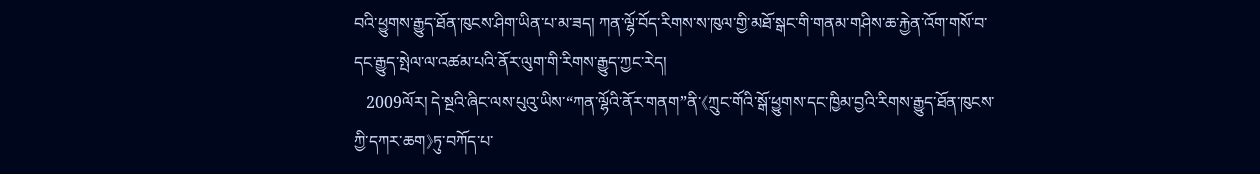བའི་ཕྱུགས་རྒྱུད་ཐོན་ཁུངས་ཤིག་ཡིན་པ་མ་ཟད། ཀན་ལྷོ་བོད་རིགས་ས་ཁུལ་གྱི་མཐོ་སྒང་གི་གནམ་གཤིས་ཆ་རྐྱེན་འོག་གསོ་བ་དང་རྒྱུད་སྤེལ་ལ་འཚམ་པའི་ནོར་ལུག་གི་རིགས་རྒྱུད་ཀྱང་རེད།
   2009ལོར། དེ་སྔའི་ཞིང་ལས་པུའུ་ཡིས་“ཀན་ལྷོའི་ནོར་གནག”ནི་《ཀྲུང་གོའི་སྒོ་ཕྱུགས་དང་ཁྱིམ་བྱའི་རིགས་རྒྱུད་ཐོན་ཁུངས་ཀྱི་དཀར་ཆག》ཏུ་བཀོད་པ་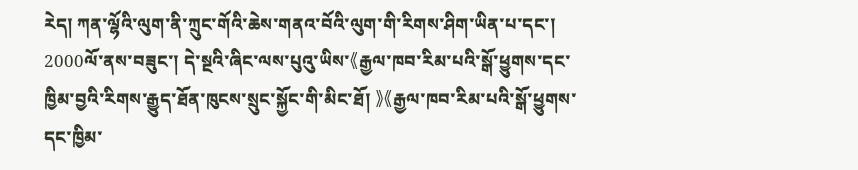རེད། ཀན་ལྷོའི་ལུག་ནི་ཀྲུང་གོའི་ཆེས་གནའ་བོའི་ལུག་གི་རིགས་ཤིག་ཡིན་པ་དང་། 2000ལོ་ནས་བཟུང་། དེ་སྔའི་ཞིང་ལས་པུའུ་ཡིས་《རྒྱལ་ཁབ་རིམ་པའི་སྒོ་ཕྱུགས་དང་ཁྱིམ་བྱའི་རིགས་རྒྱུད་ཐོན་ཁུངས་སྲུང་སྐྱོང་གི་མིང་ཐོ། 》《རྒྱལ་ཁབ་རིམ་པའི་སྒོ་ཕྱུགས་དང་ཁྱིམ་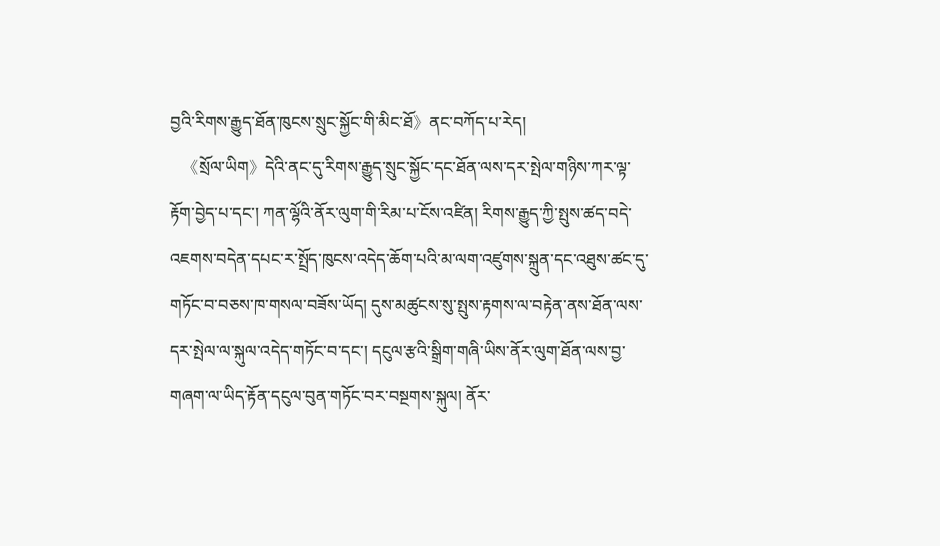བྱའི་རིགས་རྒྱུད་ཐོན་ཁུངས་སྲུང་སྐྱོང་གི་མིང་ཐོ》ནང་བཀོད་པ་རེད།
   《སྲོལ་ཡིག》དེའི་ནང་དུ་རིགས་རྒྱུད་སྲུང་སྐྱོང་དང་ཐོན་ལས་དར་སྤེལ་གཉིས་ཀར་ལྟ་རྟོག་བྱེད་པ་དང་། ཀན་ལྷོའི་ནོར་ལུག་གི་རིམ་པ་ངོས་འཛིན། རིགས་རྒྱུད་ཀྱི་སྤུས་ཚད་བདེ་འཇགས་བདེན་དཔང་ར་སྤྲོད་ཁུངས་འདེད་ཆོག་པའི་མ་ལག་འཛུགས་སྐྲུན་དང་འཐུས་ཚང་དུ་གཏོང་བ་བཅས་ཁ་གསལ་བཟོས་ཡོད། དུས་མཚུངས་སུ་སྤུས་རྟགས་ལ་བརྟེན་ནས་ཐོན་ལས་དར་སྤེལ་ལ་སྐུལ་འདེད་གཏོང་བ་དང་། དངུལ་རྩའི་སྒྲིག་གཞི་ཡིས་ནོར་ལུག་ཐོན་ལས་བྱ་གཞག་ལ་ཡིད་རྟོན་དངུལ་བུན་གཏོང་བར་བསྔགས་སྐུལ། ནོར་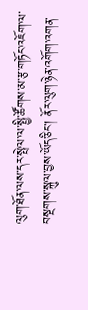ལུག་ཐོན་ལས་དར་སྤེལ་ལ་སྤྱི་ཚོགས་མ་རྩ་གཏོང་འཇོག་ལ་བསྔགས་སྐུལ་བྱས་ཡོད་ཅིང་། ནོར་ལུག་ཉེན་འགོག་འགན་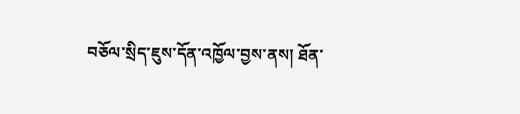བཅོལ་སྲིད་ཇུས་དོན་འཁྱོལ་བྱས་ནས། ཐོན་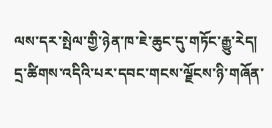ལས་དར་སྤེལ་གྱི་ཉེན་ཁ་ཇེ་ཆུང་དུ་གཏོང་རྒྱུ་རེད།
དྲ་ཚིགས་འདིའི་པར་དབང་གངས་ལྗོངས་ཉི་གཞོན་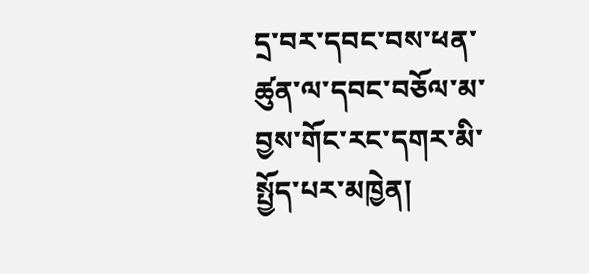དྲ་བར་དབང་བས་ཕན་ཚུན་ལ་དབང་བཅོལ་མ་བྱས་གོང་རང་དགར་མི་སྤྱོད་པར་མཁྱེན།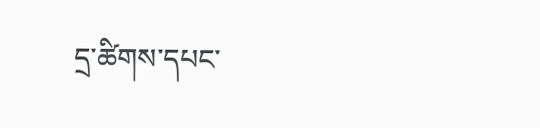དྲ་ཚིགས་དཔང་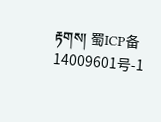རྟགས། 蜀ICP备14009601号-1